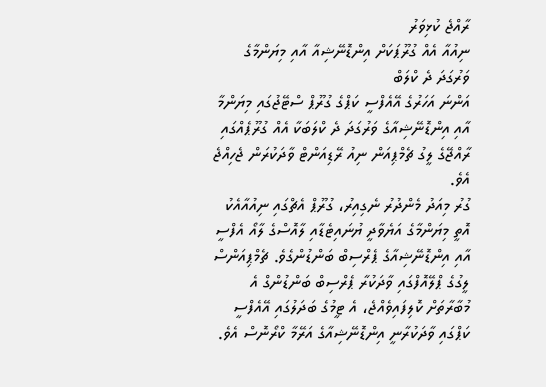ރާއްޖެ ކުޅިވަރު
ނިއުއާ އެއް ގުރޫޕަކަށް އިންޑޮނޭޝިއާ އާއި މިޔަންމާގެ ވަރުގަދަ ދެ ކްލަބް
އަންނަ އަހަރުގެ އޭއެފްސީ ކަޕްގެ ގުރޫޕް ސްޓޭޖުގައި މިޔަންމާ އާއި އިންޑޮނޭޝިއާގެ ވަރުގަދަ ދެ ކްލަބަކާ އެއް ގުރޫޕެއްގައި ރާއްޖޭގެ ލީގު ޗެމްޕިއަން ނިއު ރޭޑިއަންޓް ވާދަކުރަން ޖެހިއްޖެ އެވެ.
ގުރު މިއަދު މެންދުރު ނެގިއިރު، ގުރޫޕް އެޗްގައި ނިއުއާއެކު އޮތީ މިޔަންމާގެ އަޔެވާދީ ޔުނައިޓެޑާއި ލާއޮސްގެ ލާއޯ އެފްސީ އާއި އިންޑޮނޭޝިއާގެ ޕެރްސިބް ބަންޑުންގެވެ. ޗެމްޕިއަންސް ލީގުގެ ޕްލޭއޮފްގައި ވާދަކުރާ ޕެރްސިބް ބަންޑުންގް އެ މުބާރާތަށް ކޮލިފައިވެއްޖެ، އެ ޓީމުގެ ބަދަލުގައި އޭއެފްސީ ކަޕްގައި ވާދަކުރާނީ އިންޑޮނޭޝިއާގެ އަރޭމާ ކްރޯނޮސް އެވެ.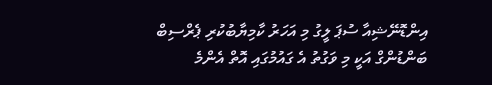އިންޑޮނޭޝިއާ ސުޕަ ލީގު މި އަހަރު ކާމިޔާބުކުރި ޕެރްސިބް ބަންޑުންގް އަކީ މި ވަގުތު އެ ގައުމުގައި އޮތް އެންމެ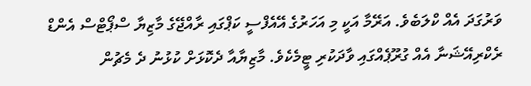ވަރުގަދަ އެއް ކްލަބެވެ. އަރޭމާ އަކީ މި އަހަރުގެ އޭއެފްސީ ކަޕްގައި ރާއްޖޭގެ މާޒިޔާ ސްޕޯޓްސް އެންޑް ރެކްރިއޭޝަނާ އެއް ގުރޫޕެއްގައި ވާދަކުރި ޓީމެކެވެ. މާޒިޔާއާ ދެކޮޅަށް ކުޅުނު ދެ މެޗުން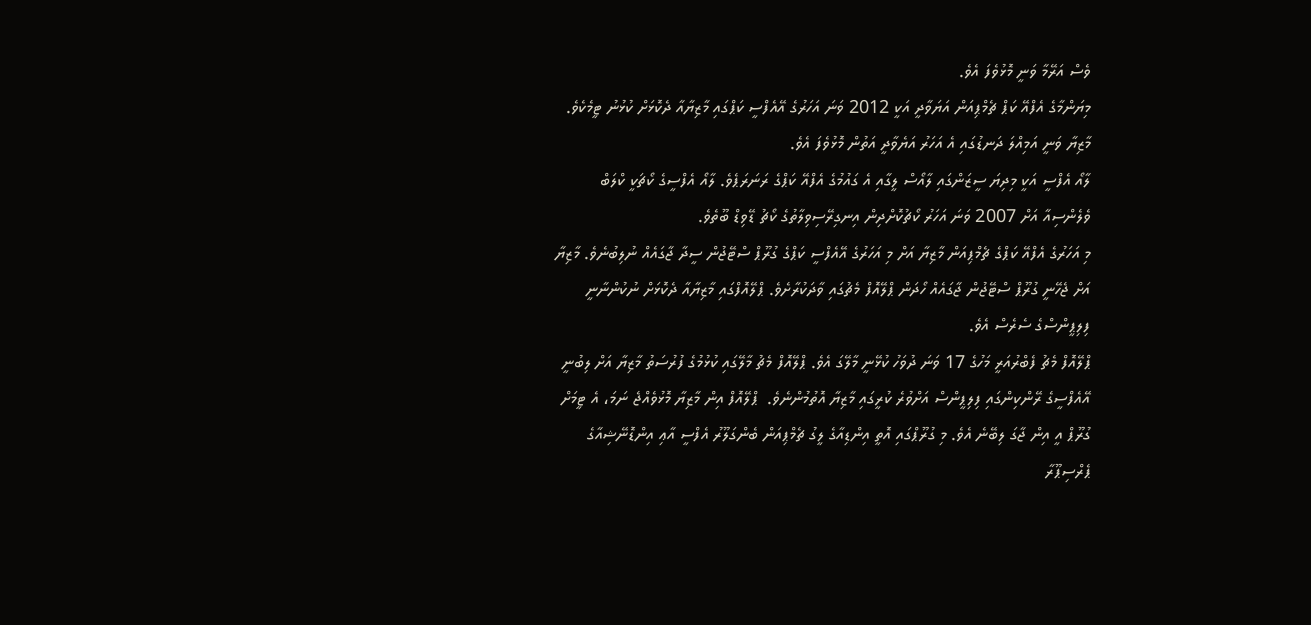ވެސް އަރޭމާ ވަނީ މޮޅުވެފަ އެވެ.
މިޔަންމާގެ އެފްއޭ ކަޕް ޗެމްޕިއަން އަޔަވާދީ އަކީ 2012 ވަނަ އަހަރުގެ އޭއެފްސީ ކަޕްގައި މާޒިޔާއާ ދެކޮޅަށް ކުޅުނު ޓީމެކެވެ. މާޒިޔާ ވަނީ އަމިއްލަ ދަނޑުގައި އެ އަހަރު އަޔެވާދީ އަތުން މޮޅުވެފަ އެވެ.
ލާއޯ އެފްސީ އަކީ މިދިޔަ ސީޒަންގައި ލާއޯސް ލީގާއި އެ ގައުމުގެ އެފްއޭ ކަޕްގެ ރަނަރަޕެވެ. ލާއޯ އެފްސީގެ ކޯޗަކީ ކްލަބް ވެލެންސިއާ އަށް 2007 ވަނަ އަހަރު ކޯޗުކޮށްދިން އިނގިރޭސިވިލާތުގެ ކޯޗު ޑޭވިޑް ބޫތެވެ.
މި އަހަރުގެ އެފްއޭ ކަޕްގެ ޗެމްޕިއަން މާޒިޔާ އަށް މި އަހަރުގެ އޭއެފްސީ ކަޕްގެ ގުރޫޕް ސްޓޭޖުން ސީދާ ޖާގައެއް ނުލިބުނެވެ. މާޒިޔާ އަށް ޖެހޭނީ ގުރޫޕް ސްޓޭޖުން ޖާގައެއް ހޯދަން ޕްލޭއޮފް މެޗުގައި ވާދަކުރާށެވެ. ޕްލޭއޮފްގައި މާޒިޔާއާ ދެކޮޅަށް ނުކުންނާނީ ފިލިޕީންސްގެ ސެރެސް އެވެ.
ޕްލޭއޮފް މެޗު ފެބްރުއަރީ މަހުގެ 17 ވަނަ ދުވަހު ކުޅޭނީ މާލޭގަ އެވެ. ޕްލޭއޮފް މެޗު މާލޭގައި ކުޅުމުގެ ފުރުސަތު މާޒިޔާ އަށް ލިބުނީ އޭއެފްސީގެ ރޭންކިންގައި ފިލިޕީންސް އަށްވުރެ ކުރީގައި މާޒިޔާ އޮތުމުންނެވެ.  ޕްލޭއޮފް އިން މާޒިޔާ މޮޅުވެއްޖެ ނަމަ، އެ ޓީމަށް ގުރޫޕް އީ އިން ޖާގަ ލިބޭނެ އެވެ. މި ގުރޫޕްގައި އޮތީ އިންޑިއާގެ ލީގު ޗެމްޕިއަން ބެންގަލޫރު އެފްސީ އާޢި އިންޑޮނޭޝިއާގެ ޕެރްސިޕޫރާ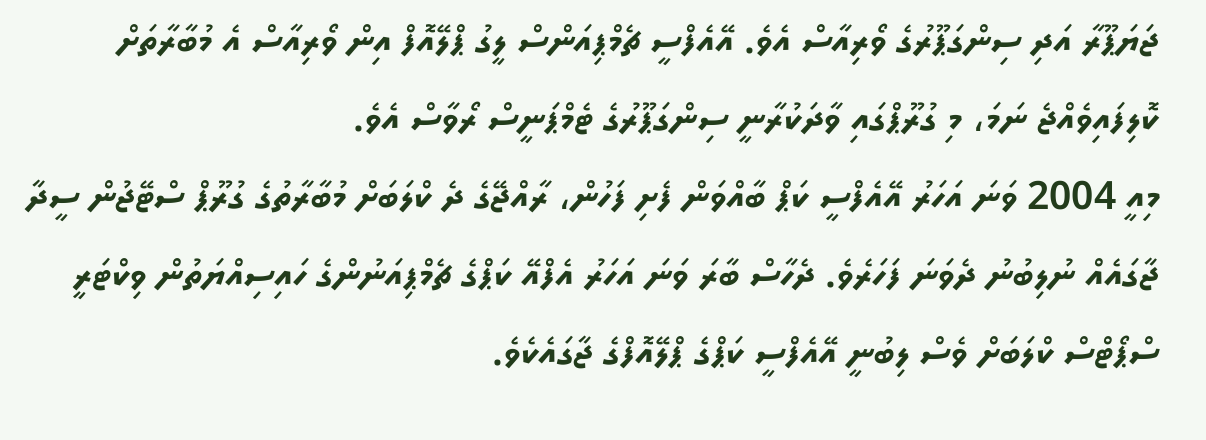ޖަޔަޕޫރާ އަދި ސިންގަޕޫރުގެ ވޯރިއާސް އެވެ. އޭއެފްސީ ޗެމްޕިއަންސް ލީގު ޕްލޭއޮފް އިން ވޯރިއާސް އެ މުބާރާތަށް ކޮލިފައިވެއްޖެ ނަމަ، މި ގުރޫޕްގައި ވާދަކުރާނީ ސިންގަޕޫރުގެ ޓެމްޕަނީސް ރޯވާސް އެވެ.
މިއީ 2004 ވަނަ އަހަރު އޭއެފްސީ ކަޕް ބާއްވަން ފެށި ފަހުން، ރާއްޖޭގެ ދެ ކްލަބަށް މުބާރާތުގެ ގުރޫޕް ސްޓޭޖުން ސީދާ ޖާގައެއް ނުލިބުނު ދެވަނަ ފަހަރެވެ. ދެހާސް ބާރަ ވަނަ އަހަރު އެފްއޭ ކަޕްގެ ޗެމްޕިއަނުންގެ ހައިސިއްޔަތުން ވިކްޓަރީ ސްޕޯޓްސް ކްލަބަށް ވެސް ލިބުނީ އޭއެފްސީ ކަޕްގެ ޕްލޭއޮފްގެ ޖާގައެކެވެ.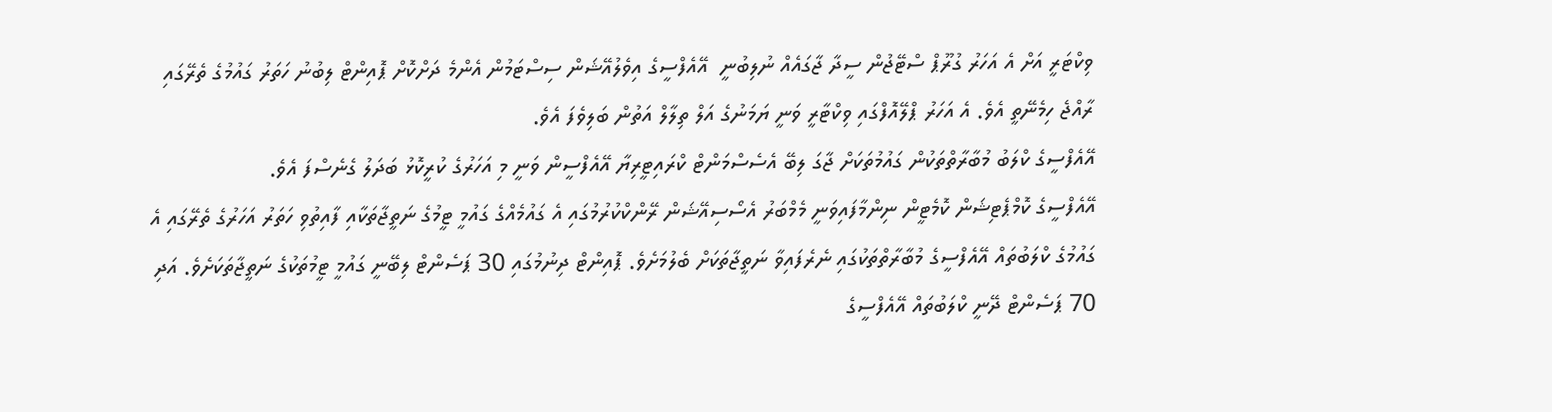ވިކްޓަރީ އަށް އެ އަހަރު ގުރޫޕް ސްޓޭޖުން ސީދާ ޖާގައެއް ނުލިބުނީ  އޭއެފްސީގެ އިވެލުއޭޝަން ސިސްޓަމުން އެންމެ ދަށްކޮށް ޕޮއިންޓް ލިބުނު ހަތަރު ގައުމުގެ ތެރޭގައި ރާއްޖެ ހިމެނޭތީ އެވެ. އެ އަހަރު ޕްލޭއޮފްގައި ވިކްޓާރީ ވަނީ ޔަމަނުގެ އަލް ތިލާލް އަތުން ބަލިވެފަ އެވެ.
އޭއެފްސީގެ ކްލަބު މުބާރާތްތަކުން ގައުމުތަކަށް ޖާގަ ލިބޭ އެސެސްމަންޓް ކްރައިޓީރިޔާ އޭއެފްސީން ވަނީ މި އަހަރުގެ ކުރީކޮޅު ބަދަލު ގެނެސްފަ އެވެ.
އޭއެފްސީގެ ކޮމްޕެޓިޝަން ކޮމެޓީން ނިންމާފައިވަނީ މެމްބަރު އެސޯސިއޭޝަން ރޭންކްކުރުމުގައި އެ ގައުމެއްގެ ގައުމީ ޓީމުގެ ނަތީޖާތަކާއި ފާއިތުވި ހަތަރު އަހަރުގެ ތެރޭގައި އެ ގައުމުގެ ކްލަބުތައް އޭއެފްސީގެ މުބާރާތްތަކުގައި ނެރެފައިވާ ނަތީޖާތަކަށް ބެލުމަށެވެ. ޕޮއިންޓް ދިނުމުގައި 30 ޕަސެންޓް ލިބޭނީ ގައުމީ ޓީމުތަކުގެ ނަތީޖާތަކަށެވެ. އަދި 70 ޕަސެންޓް ދޭނީ ކްލަބުތައް އޭއެފްސީގެ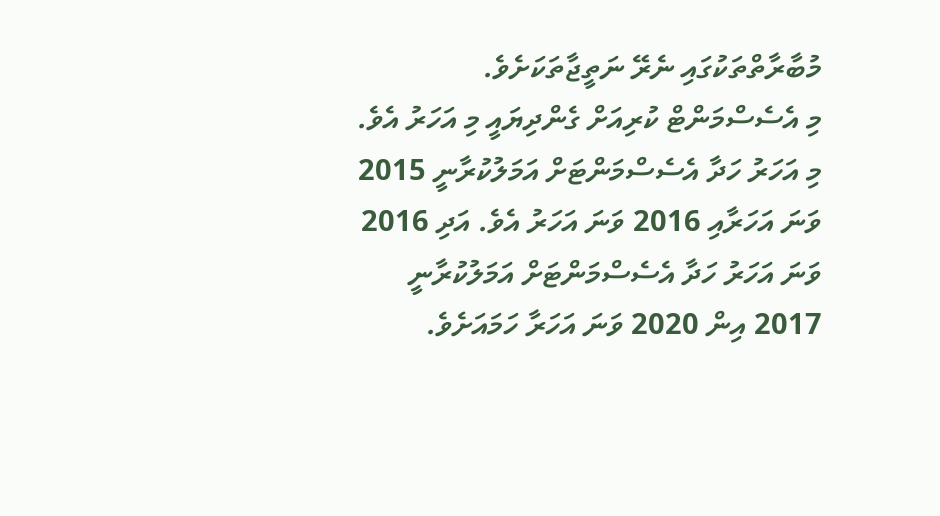މުބާރާތްތަކުގައި ނެރޭ ނަތީޖާތަކަށެވެ.
މި އެސެސްމަންޓް ކުރިއަށް ގެންދިޔައީ މި އަހަރު އެވެ. މި އަހަރު ހަދާ އެސެސްމަންޓަށް އަމަލުކުރާނީ 2015 ވަނަ އަހަރާއި 2016 ވަނަ އަހަރު އެވެ. އަދި 2016 ވަނަ އަހަރު ހަދާ އެސެސްމަންޓަށް އަމަލުކުރާނީ 2017 އިން 2020 ވަނަ އަހަރާ ހަމައަށެވެ.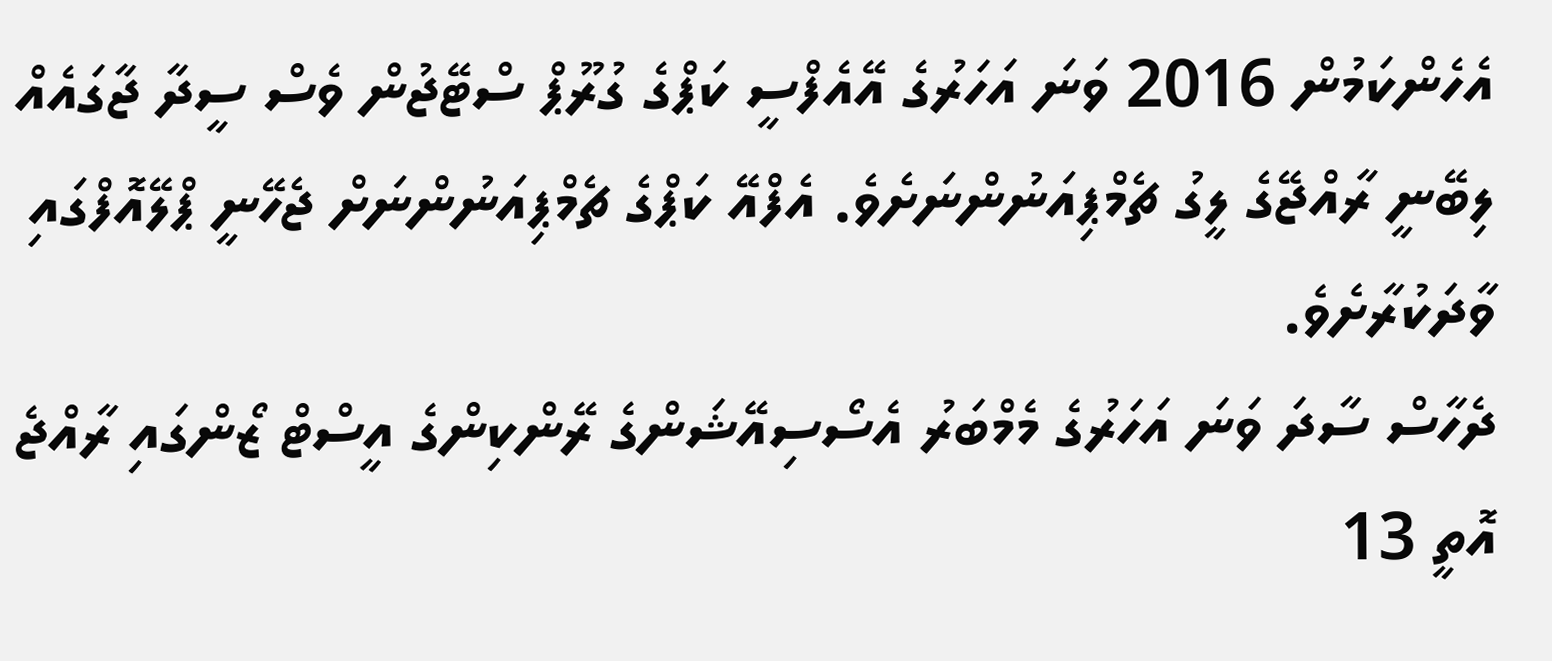އެހެންކަމުން 2016 ވަނަ އަހަރުގެ އޭއެފްސީ ކަޕްގެ ގުރޫޕް ސްޓޭޖުން ވެސް ސީދާ ޖާގައެއް ލިބޭނީ ރާއްޖޭގެ ލީގު ޗެމްޕިއަނުންނަށެވެ. އެފްއޭ ކަޕްގެ ޗެމްޕިއަނުންނަށް ޖެހޭނީ ޕްލޭއޮފްގައި ވާދަކުރާށެވެ.
ދެހާސް ސާދަ ވަނަ އަހަރުގެ މެމްބަރު އެސޯސިއޭޝަންގެ ރޭންކިންގެ އީސްޓް ޒޯންގައި ރާއްޖެ އޮތީ 13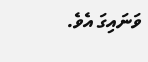ވަނައިގަ އެވެ.